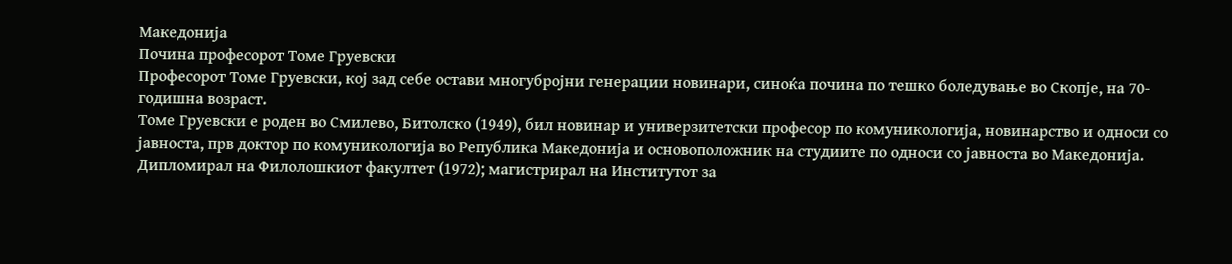Македонија
Почина професорот Томе Груевски
Професорот Томе Груевски, кој зад себе остави многубројни генерации новинари, синоќа почина по тешко боледување во Скопје, на 70-годишна возраст.
Томе Груевски е роден во Смилево, Битолско (1949), бил новинар и универзитетски професор по комуникологија, новинарство и односи со јавноста, прв доктор по комуникологија во Република Македонија и основоположник на студиите по односи со јавноста во Македонија.
Дипломирал на Филолошкиот факултет (1972); магистрирал на Институтот за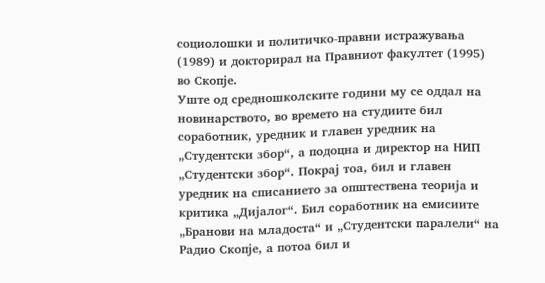социолошки и политичко-правни истражувања (1989) и докторирал на Правниот факултет (1995) во Скопје.
Уште од средношколските години му се оддал на новинарството, во времето на студиите бил соработник, уредник и главен уредник на „Студентски збор“, а подоцна и директор на НИП „Студентски збор“. Покрај тоа, бил и главен уредник на списанието за општествена теорија и критика „Дијалог“. Бил соработник на емисиите „Бранови на младоста“ и „Студентски паралели“ на Радио Скопје, а потоа бил и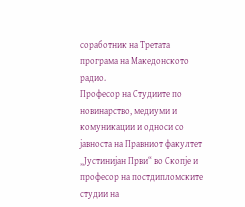соработник на Третата програма на Македонското радио.
Професор на Студиите по новинарство, медиуми и комуникации и односи со јавноста на Правниот факултет „Јустинијан Први“ во Скопје и професор на постдипломските студии на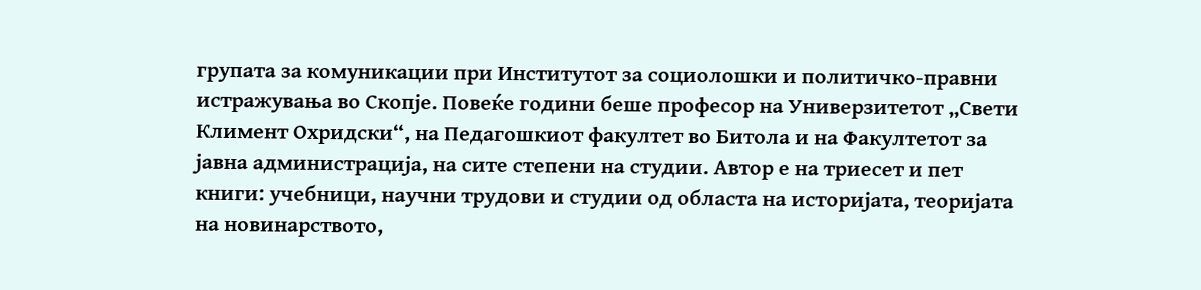групата за комуникации при Институтот за социолошки и политичко-правни истражувања во Скопје. Повеќе години беше професор на Универзитетот „Свети Климент Охридски“, на Педагошкиот факултет во Битола и на Факултетот за јавна администрација, на сите степени на студии. Автор е на триесет и пет книги: учебници, научни трудови и студии од областа на историјата, теоријата на новинарството,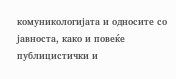комуникологијата и односите со јавноста, како и повеќе публицистички и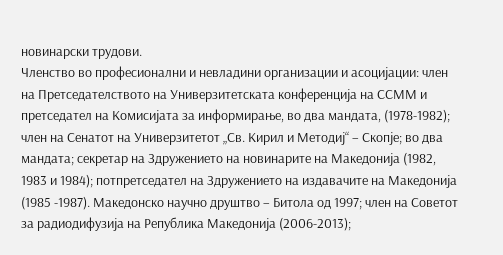новинарски трудови.
Членство во професионални и невладини организации и асоцијации: член на Претседателството на Универзитетската конференција на ССММ и претседател на Комисијата за информирање, во два мандата, (1978-1982); член на Сенатот на Универзитетот „Св. Кирил и Методиј“ – Скопје; во два мандата; секретар на Здружението на новинарите на Македонија (1982, 1983 и 1984); потпретседател на Здружението на издавачите на Македонија (1985 -1987). Македонско научно друштво – Битола од 1997; член на Советот за радиодифузија на Република Македонија (2006-2013);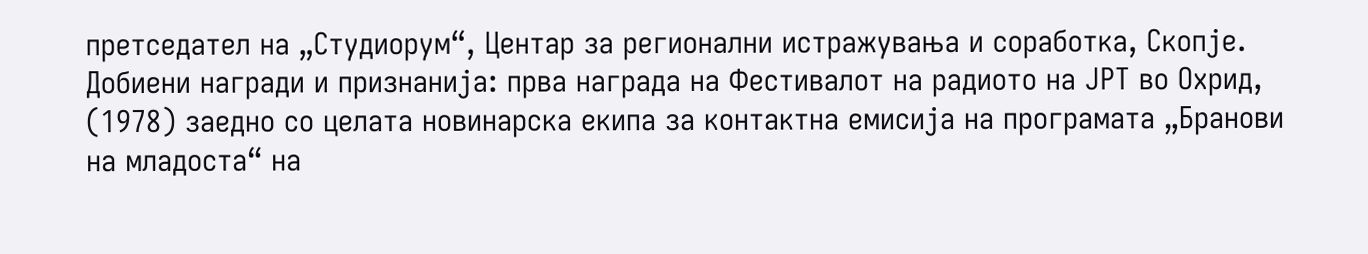претседател на „Студиорум“, Центар за регионални истражувања и соработка, Скопје.
Добиени награди и признанија: прва награда на Фестивалот на радиото на ЈРТ во Охрид, (1978) заедно со целата новинарска екипа за контактна емисија на програмата „Бранови на младоста“ на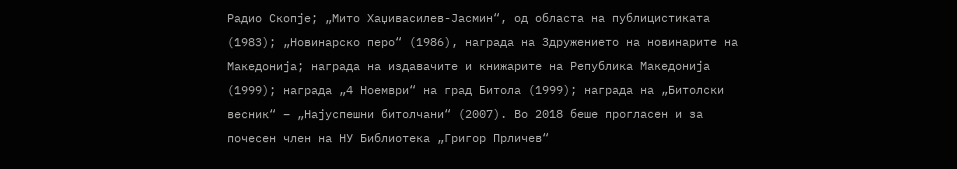Радио Скопје; „Мито Хаџивасилев-Јасмин“, од областа на публицистиката (1983); „Новинарско перо“ (1986), награда на Здружението на новинарите на Македонија; награда на издавачите и книжарите на Република Македонија (1999); награда „4 Ноември“ на град Битола (1999); награда на „Битолски весник“ – „Најуспешни битолчани“ (2007). Во 2018 беше прогласен и за почесен член на НУ Библиотека „Григор Прличев“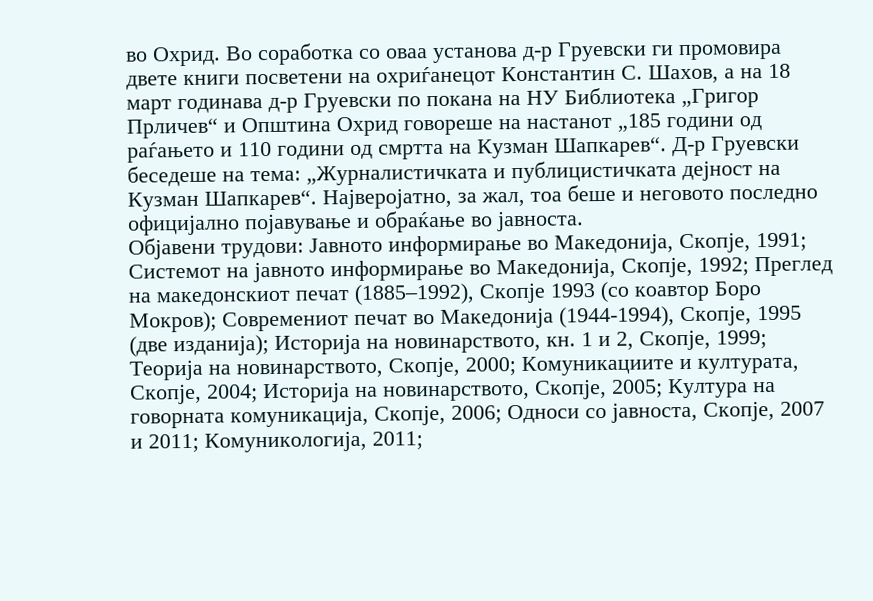во Охрид. Во соработка со оваа установа д-р Груевски ги промовира двете книги посветени на охриѓанецот Константин С. Шахов, а на 18 март годинава д-р Груевски по покана на НУ Библиотека „Григор Прличев“ и Општина Охрид говореше на настанот „185 години од раѓањето и 110 години од смртта на Кузман Шапкарев“. Д-р Груевски беседеше на тема: „Журналистичката и публицистичката дејност на Кузман Шапкарев“. Најверојатно, за жал, тоа беше и неговото последно официјално појавување и обраќање во јавноста.
Објавени трудови: Јавното информирање во Македонија, Скопје, 1991; Системот на јавното информирање во Македонија, Скопје, 1992; Преглед на македонскиот печат (1885–1992), Скопје 1993 (со коавтор Боро Мокров); Современиот печат во Македонија (1944-1994), Скопје, 1995 (две изданија); Историја на новинарството, кн. 1 и 2, Скопје, 1999; Теорија на новинарството, Скопје, 2000; Комуникациите и културата, Скопје, 2004; Историја на новинарството, Скопје, 2005; Култура на говорната комуникација, Скопје, 2006; Односи со јавноста, Скопје, 2007 и 2011; Комуникологија, 2011;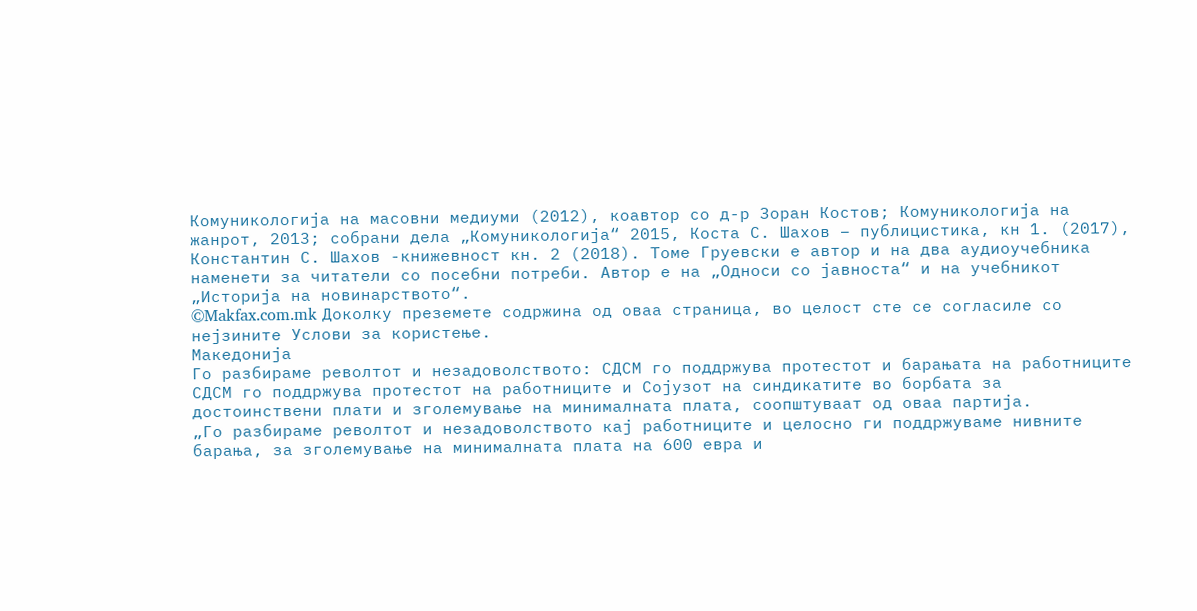Комуникологија на масовни медиуми (2012), коавтор со д-р Зоран Костов; Комуникологија на жанрот, 2013; собрани дела „Комуникологија“ 2015, Коста С. Шахов – публицистика, кн 1. (2017), Константин С. Шахов -книжевност кн. 2 (2018). Томе Груевски е автор и на два аудиоучебника наменети за читатели со посебни потреби. Автор е на „Односи со јавноста“ и на учебникот „Историја на новинарството“.
©Makfax.com.mk Доколку преземете содржина од оваа страница, во целост сте се согласиле со нејзините Услови за користење.
Македонија
Го разбираме револтот и незадоволството: СДСМ го поддржува протестот и барањата на работниците
СДСМ го поддржува протестот на работниците и Сојузот на синдикатите во борбата за достоинствени плати и зголемување на минималната плата, соопштуваат од оваа партија.
„Го разбираме револтот и незадоволството кај работниците и целосно ги поддржуваме нивните барања, за зголемување на минималната плата на 600 евра и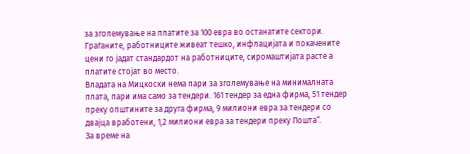за зголемување на платите за 100 евра во останатите сектори.
Граѓаните, работниците живеат тешко, инфлацијата и покачените цени го јадат стандардот на работниците, сиромаштијата расте а платите стојат во место.
Владата на Мицкоски нема пари за зголемување на минималната плата, пари има само за тендери. 161 тендер за една фирма, 51 тендер преку општините за друга фирма, 9 милиони евра за тендери со двајца вработени, 1,2 милиони евра за тендери преку Пошта“.
За време на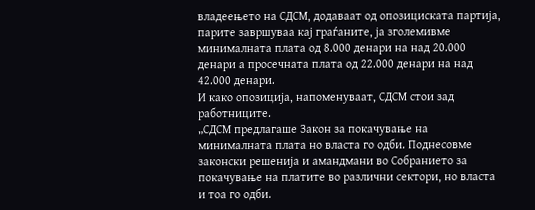владеењето на СДСМ, додаваат од опозициската партија, парите завршуваа кај граѓаните, ја зголемивме минималната плата од 8.000 денари на над 20.000 денари а просечната плата од 22.000 денари на над 42.000 денари.
И како опозиција, напоменуваат, СДСМ стои зад работниците.
„СДСМ предлагаше Закон за покачување на минималната плата но власта го одби. Поднесовме законски решенија и амандмани во Собранието за покачување на платите во различни сектори, но власта и тоа го одби.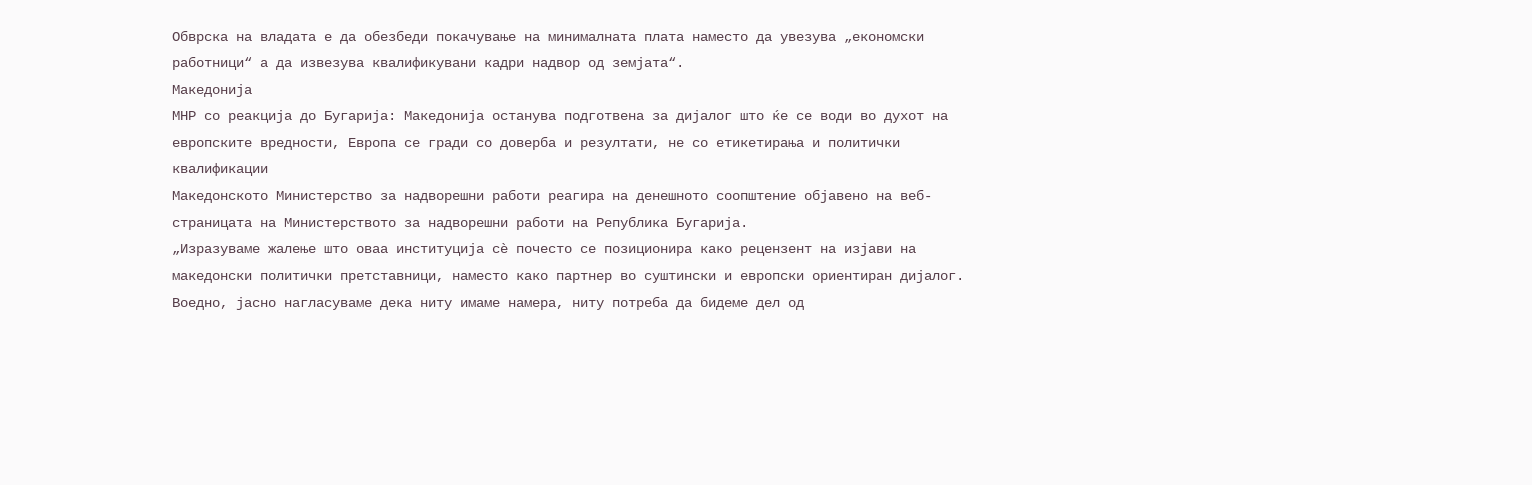Обврска на владата е да обезбеди покачување на минималната плата наместо да увезува „економски работници“ а да извезува квалификувани кадри надвор од земјата“.
Македонија
МНР со реакција до Бугарија: Македонија останува подготвена за дијалог што ќе се води во духот на европските вредности, Европа се гради со доверба и резултати, не со етикетирања и политички квалификации
Македонското Министерство за надворешни работи реагира на денешното соопштение објавено на веб-страницата на Министерството за надворешни работи на Република Бугарија.
„Изразуваме жалење што оваа институција сѐ почесто се позиционира како рецензент на изјави на македонски политички претставници, наместо како партнер во суштински и европски ориентиран дијалог. Воедно, јасно нагласуваме дека ниту имаме намера, ниту потреба да бидеме дел од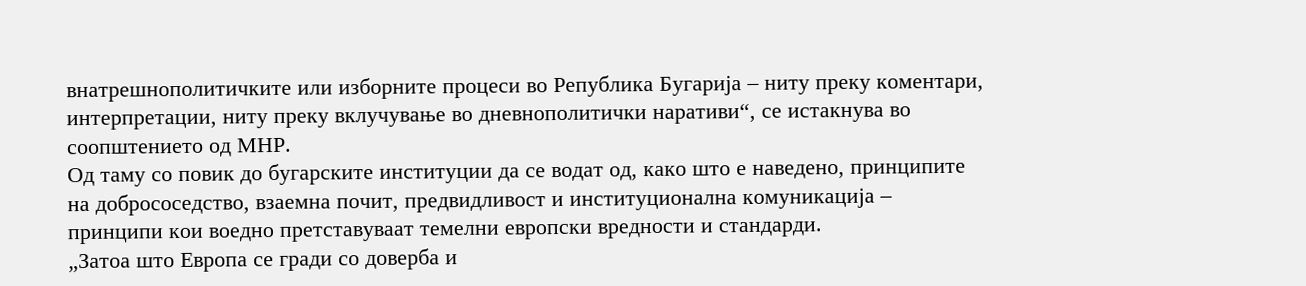внатрешнополитичките или изборните процеси во Република Бугарија – ниту преку коментари, интерпретации, ниту преку вклучување во дневнополитички наративи“, се истакнува во соопштението од МНР.
Од таму со повик до бугарските институции да се водат од, како што е наведено, принципите на добрососедство, взаемна почит, предвидливост и институционална комуникација – принципи кои воедно претставуваат темелни европски вредности и стандарди.
„Затоа што Европа се гради со доверба и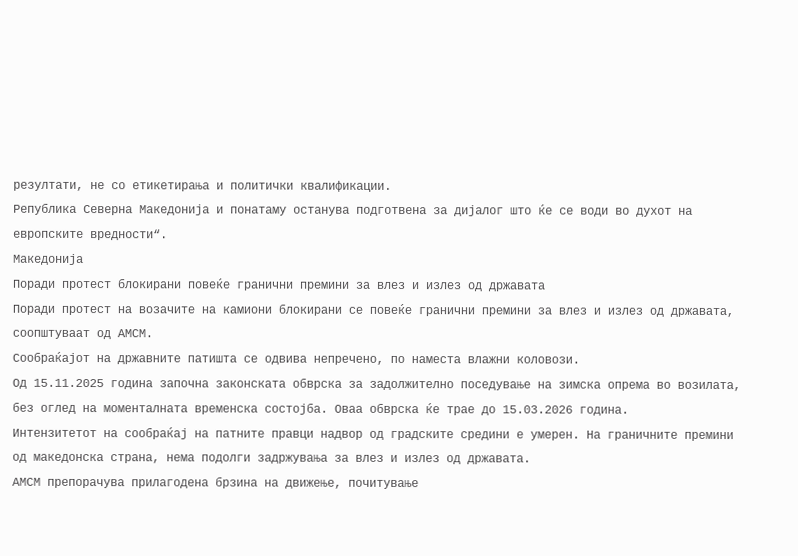резултати, не со етикетирања и политички квалификации.
Република Северна Македонија и понатаму останува подготвена за дијалог што ќе се води во духот на европските вредности“.
Македонија
Поради протест блокирани повеќе гранични премини за влез и излез од државата
Поради протест на возачите на камиони блокирани се повеќе гранични премини за влез и излез од државата, соопштуваат од АМСМ.
Сообраќајот на државните патишта се одвива непречено, по наместа влажни коловози.
Од 15.11.2025 година започна законската обврска за задолжително поседување на зимска опрема во возилата, без оглед на моменталната временска состојба. Оваа обврска ќе трае до 15.03.2026 година.
Интензитетот на сообраќај на патните правци надвор од градските средини е умерен. На граничните премини од македонска страна, нема подолги задржувања за влез и излез од државата.
АМСМ препорачува прилагодена брзина на движење, почитување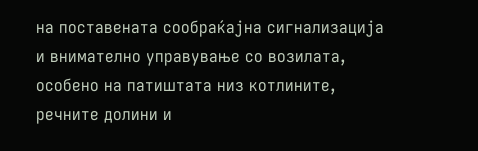на поставената сообраќајна сигнализација и внимателно управување со возилата, особено на патиштата низ котлините, речните долини и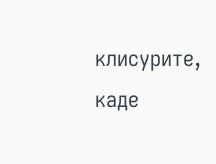клисурите, каде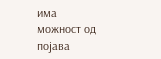има можност од појава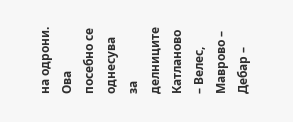на одрони. Ова посебно се однесува за делниците Катланово – Велес, Маврово – Дебар –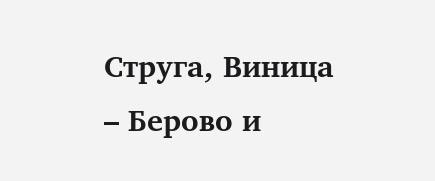Струга, Виница – Берово и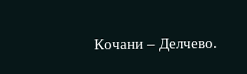Кочани – Делчево.